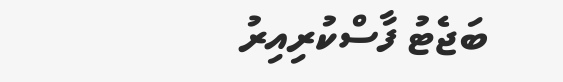ބަޖެޓު ފާސްކުރިއިރު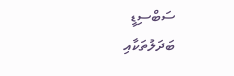ސަބްސިޑީ ބަދަލުތަކާއި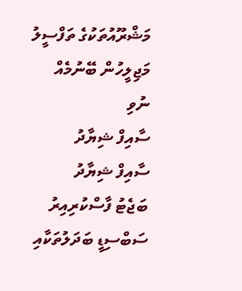މަޝްރޫއުތަކުގެ ތަފްސީލު މަޖިލީހުން ބޭނުމެއް ނުވި
ސާއިފް ޝިޔާދު
ސާއިފް ޝިޔާދު
ބަޖެޓު ފާސްކުރިއިރު ސަބްސިޑީ ބަދަލުތަކާއި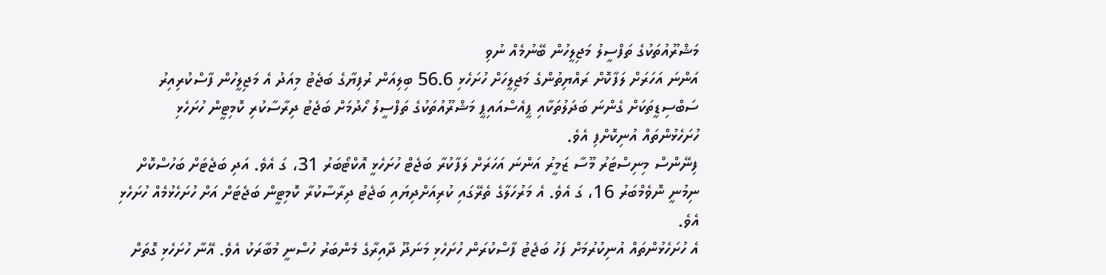މަޝްރޫއުތަކުގެ ތަފްސީލު މަޖިލީހުން ބޭނުމެއް ނުވި
އަންނަ އަހަރަށް ލަފާކޮށް ރައްޔިތުންގެ މަޖިލީހަށް ހުށަހެޅި 56.6 ބިލިއަން ރުފިޔާގެ ބަޖެޓު މިއަދު އެ މަޖިލީހުން ފާސްކުރިއިރު ސަބްސިޑީތަކަށް ގެންނަ ބަދަލުތަކާއި ޕީއެސްއައިޕީ މަޝްރޫއުތަކުގެ ތަފްސީލު ހޯދުމަށް ބަޖެޓު ދިރާސާކުރި ކޮމިޓީން ހުށަހެޅި ހުށަހެޅުންތައް އުނިކޮށްފި އެވެ.
ފިނޭންސް މިނިސްޓަރު މޫސާ ޒަމީރު އަންނަ އަހަރަށް ލަފާކުރާ ބަޖެޓް ހުށަހެޅީ އޮކްޓޯބަރު 31، ގަ އެވެ. އަދި ބަޖެޓަށް ބަހުސްކޮށް ނިމުނީ ނޮވެމްބަރު 16، ގަ އެވެ. އެ މަރުހަލާގެ ތެރޭގައި ކުރިއަށްދިޔައި ބަޖެޓު ދިރާސާކުރާ ކޮމިޓީން ބަޖެޓަށް އަށް ހުށަހެޅުމެއް ހުށަހެޅި އެވެ.
އެ ހުށަހެޅުންތައް އުނިކުރުމަށް ފަހު ބަޖެޓު ފާސްކުރަން ހުށަހެޅި މަނަދޫ ދާއިރާގެ މެންބަރު ހުސްނީ މުބާރަކު އެވެ. އޭނާ ހުށަހެޅި ގޮތަށް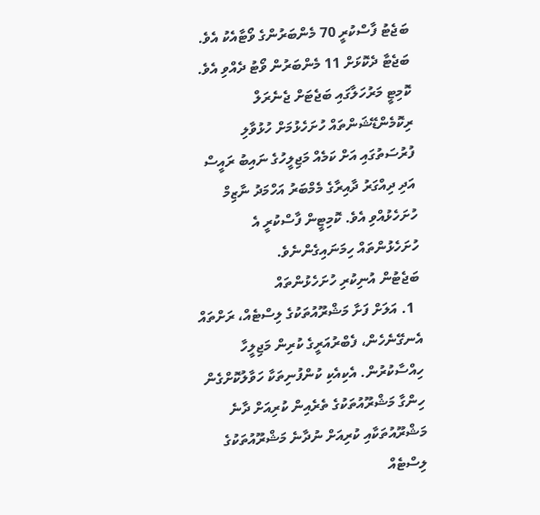ބަޖެޓު ފާސްކުރީ 70 މެންބަރުންގެ ވޯޓާއެކު އެވެ. ބަޖެޓާ ދެކޮޅަށް 11 މެންބަރުން ވޯޓު ދެއްވި އެވެ.
ކޮމިޓީ މަރުހަލާގައި ބަޖެޓަށް ޖެނެރަލް ރިކޮމެންޑޭޝަންތައް ހުށަހެޅުމަށް ހުޅުވާލި ފުރުސަތުގައި އަށް ކަމެއް މަޖިލީހުގެ ނައިބު ރައީސް އަދި ދިއްގަރު ދާއިރާގެ މެމްބަރު އަހްމަދު ނާޒިމް ހުށަހެޅުއްވި އެވެ. ކޮމިޓީން ފާސްކުރީ އެ ހުށަހެޅުންތައް ހިމަނައިގެންނެވެ.
ބަޖެޓުން އުނިކުރި ހުށަހެޅުންތައް
  1. އަލަށް ފަށާ މަޝްރޫއުތަކުގެ ލިސްޓެއް، ރަށްތައް އެނގޭނެހެން، ފެބްރުއަރީގެ ކުރިން މަޖިލީހާ ހިއްސާކުރުން. އެކިއެކި ކުންފުނިތަކާ ހަވާލުކޮށްގެން ހިންގާ މަޝްރޫއުތަކުގެ ތެރެއިން ކުރިއަށް ދާނެ މަޝްރޫއުތަކާއި ކުރިއަށް ނުދާނެ މަޝްރޫއުތަކުގެ ލިސްޓެއް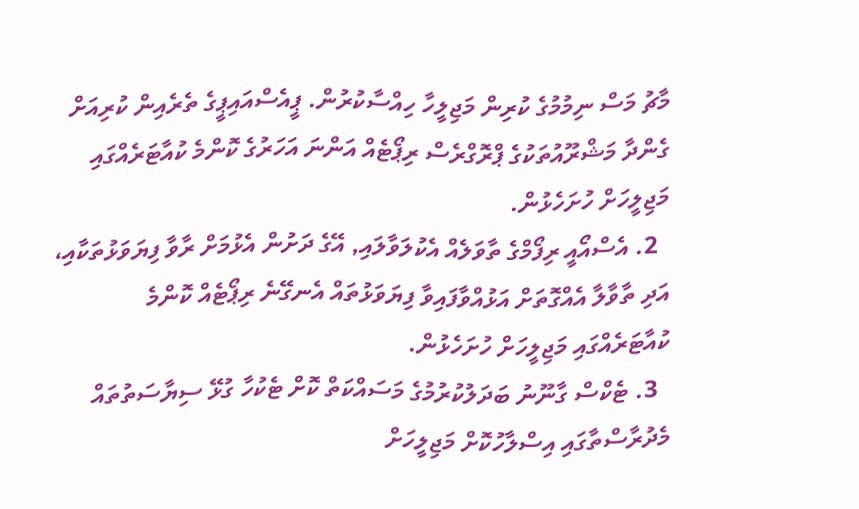މާޗު މަސް ނިމުމުގެ ކުރިން މަޖިލީހާ ހިއްސާކުރުން. ޕީއެސްއައިޕީގެ ތެރެއިން ކުރިއަށް ގެންދާ މަޝްރޫއުތަކުގެ ޕްރޮގްރެސް ރިޕޯޓެއް އަންނަ އަހަރުގެ ކޮންމެ ކުއާޓަރެއްގައި މަޖިލީހަށް ހުށަހެޅުން.
  2. އެސްއޯއީ ރިފޯމްގެ ތާވަލެއް އެކުލަވާލައި, އޭގެ ދަށުން އެޅުމަށް ރާވާ ފިޔަވަޅުތަކާއި، އަދި ތާވާލާ އެއްގޮތަށް އަޅުއްވާފައިވާ ފިޔަވަޅުތައް އެނގޭނެ ރިޕޯޓެއް ކޮންމެ ކުއާޓަރެއްގައި މަޖިލީހަށް ހުށަހެޅުން.
  3. ޓެކްސް ގާނޫނު ބަދަލުކުރުމުގެ މަސައްކަތް ކޮށް ޓެކުހާ ގުޅޭ ސިޔާސަތުތައް މެދުރާސްތާގައި އިސްލާހުކޮށް މަޖިލީހަށް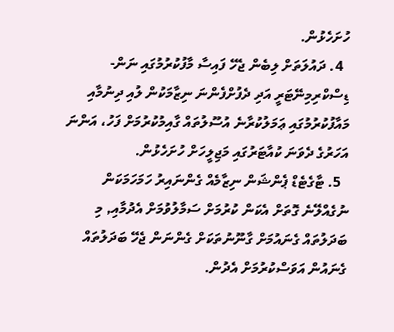ހުށަހެޅުން.
  4. ދައުލަތަށް ލިބެން ޖެހޭ ފައިސާ މާފުކުރުމުގައި ނަން-ޑިސްކްރިމިނޭޓަރީ އަދި ދެފުށްފެންނަ ނިޒާމަކުން ލުއި ދިނުމާއި މައާފުކުރުމުގައި ޢަމަލުކުރާނެ އުސޫލުތައް ގާއިމުކުރުމަށް ފަހު، އަންނަ އަހަރުގެ ދެވަނަ ކުއާޓަރުގައި މަޖިލީހަށް ހުށަހެޅުން.
  5. ޓާގެޓެޑް ޕެންޝަން ނިޒާމެއް ގެންނައިރު ހަމަހަމަކަން ނުގެއްލޭނެ ގޮތަށް އެކަން ކުރުމަށް ސަމާލުވުމަށް އެދުމާއި, މި ބަދަލުތައް ގެނައުމަށް ގާނޫނުތަކަށް ގެންނަން ޖެހޭ ބަދަލުތައް ގެނައުން އަވަސްކުރުމަށް އެދުން.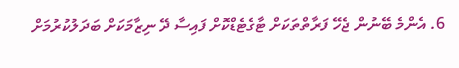6. އެންމެ ބޭނުން ޖެހޭ ފަރާތްތަކަށް ޓާގެޓެޑްކޮށް ފައިސާ ދޭ ނިޒާމަކަށް ބަދަލުކުރުމަށް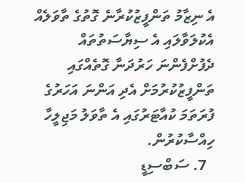އެ ނިޒާމު ތަންފީޒުކުރާނެ ގޮތުގެ ތާވަލެއް އެކުލަވާލައި އެ ސިޔާސަތުތައް ދެފުށްފެންނަ ހަރުދަނާ ގޮތެއްގައި ތަންފީޒުކުރުމަށް އެދި އަންނަ އަހަރުގެ ފުރަތަމަ ކުއާޓަރުގައި އެ ތާވަލު މަޖިލީހާ ހިއްސާކުރުން.
  7. ސަބްސިޑީ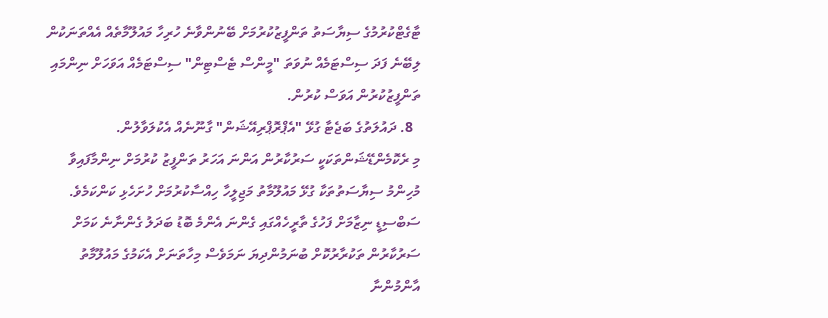ޓާގެޓްކުރުމުގެ ސިޔާސަތު ތަންފީޒުކުރުމަށް ބޭނުންވާނެ ހުރިހާ މައުލޫމާތެއް އެއްތަނަކުން ލިބޭނެ ފަދަ ސިސްޓަމެއް ނުވަތަ "މީންސް ޓެސްޓިން" ސިސްޓަމެއް އަވަހަށް ނިންމައި ތަންފީޒުކުރުން އަވަސް ކުރުން.
  8. ދައުލަތުގެ ބަޖެޓާ ގުޅޭ "އެޕްރޮޕްރިއޭޝަން" ގާނޫނެއް އެކުލަވާލުން.
މި ރެކޮމެންޑޭޝަންތަކަކީ ސަރުކާރުން އަންނަ އަހަރު ތަންފީޒު ކުރުމަށް ނިންމާފައިވާ މުހިންމު ސިޔާސަތުތަކާ ގުޅޭ މައުލޫމާތު މަޖިލީހާ ހިއްސާކުރުމަށް ހުށަހެޅި ކަންކަމެވެ.
ސަބްސިޑީ ނިޒާމަށް ފަހުގެ ތާރީހެއްގައި ގެންނަ އެންމެ ބޮޑު ބަދަލު ގެންނާނެ ކަމަށް ސަރުކާރުން ތަކުރާރުކޮށް ބުނަމުންދިޔަ ނަމަވެސް މިހާތަނަށް އެކަމުގެ މައުލޫމާތު އާންމުންނާ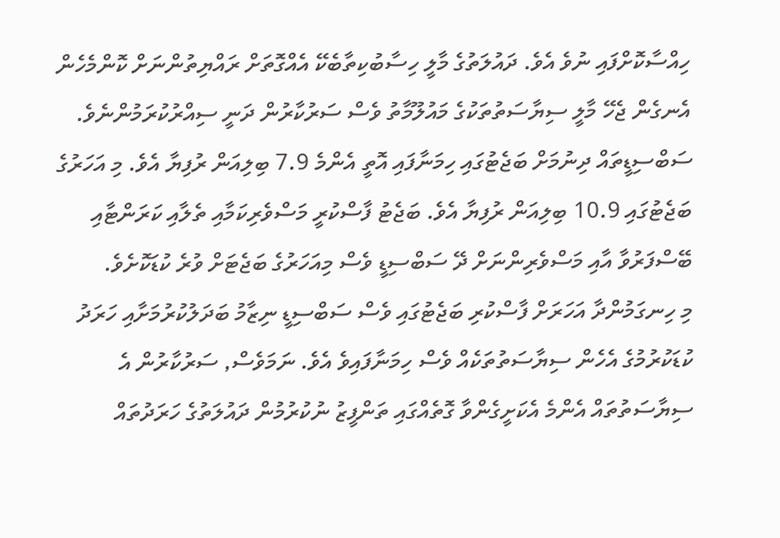ހިއްސާކޮށްފައި ނުވެ އެވެ. ދައުލަތުގެ މާލީ ހިސާބުކިތާބެކޭ އެއްގޮތަށް ރައްޔިތުންނަށް ކޮންމެހެން އެނގެން ޖެހޭ މާލީ ސިޔާސަތުތަކުގެ މައުލޫމާތު ވެސް ސަރުކާރުން ދަނީ ސިއްރުކުރަމުންނެވެ.
ސަބްސިޑީތައް ދިނުމަށް ބަޖެޓުގައި ހިމަނާފައި އޮތީ އެންމެ 7.9 ބިލިއަން ރުފިޔާ އެވެ. މި އަހަރުގެ ބަޖެޓުގައި 10.9 ބިލިއަން ރުފިޔާ އެވެ. ބަޖެޓު ފާސްކުރީ މަސްވެރިކަމާއި ތެލާއި ކަރަންޓާއި ބޭސްފަރުވާ އާއި މަސްވެރިންނަށް ދޭ ސަބްސިޑީ ވެސް މިއަހަރުގެ ބަޖެޓަށް ވުރެ ކުޑަކޮށެވެ.
މި ހިނގަމުންދާ އަހަރަށް ފާސްކުރި ބަޖެޓުގައި ވެސް ސަބްސިޑީ ނިޒާމު ބަދަލުކުރުމަށާއި ހަރަދު ކުޑަކުރުމުގެ އެހެން ސިޔާސަތުތަކެއް ވެސް ހިމަނާފައިވެ އެވެ. ނަމަވެސް, ސަރުކާރުން އެ ސިޔާސަތުތައް އެންމެ އެކަށީގެންވާ ގޮތެއްގައި ތަންފީޒު ނުކުރުމުން ދައުލަތުގެ ހަރަދުތައް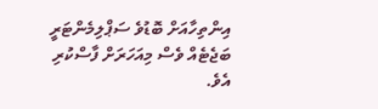އިންތިހާއަށް ބޮޑުވެ ސަޕްލިމެންޓަރީ ބަޖެޓެއް ވެސް މިއަހަރަށް ފާސްކުރި އެވެ.